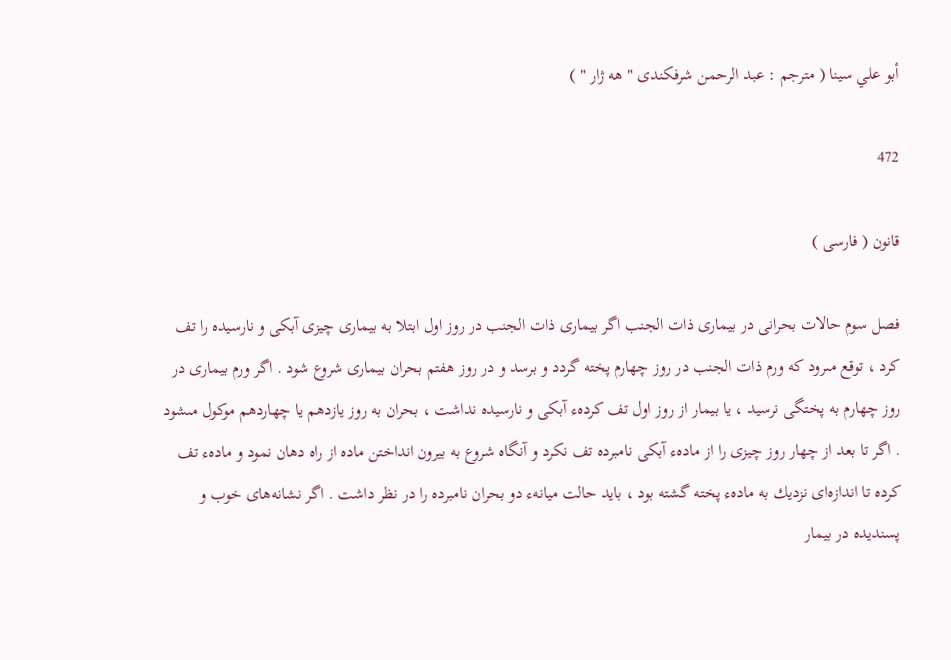أبو علي سينا ( مترجم : عبد الرحمن شرفكندى " هه ژار " )

472

قانون ( فارسى )

فصل سوم حالات بحرانى در بيمارى ذات الجنب اگر بيمارى ذات الجنب در روز اول ابتلا به بيمارى چيزى آبكى و نارسيده را تف كرد ، توقع مىرود كه ورم ذات الجنب در روز چهارم پخته گردد و برسد و در روز هفتم بحران بيمارى شروع شود . اگر ورم بيمارى در روز چهارم به پختگى نرسيد ، يا بيمار از روز اول تف كردهء آبكى و نارسيده نداشت ، بحران به روز يازدهم يا چهاردهم موكول مىشود . اگر تا بعد از چهار روز چيزى را از مادهء آبكى نامبرده تف نكرد و آنگاه شروع به بيرون انداختن ماده از راه دهان نمود و مادهء تف كرده تا اندازه‌اى نزديك به مادهء پخته گشته بود ، بايد حالت ميانهء دو بحران نامبرده را در نظر داشت . اگر نشانه‌هاى خوب و پسنديده در بيمار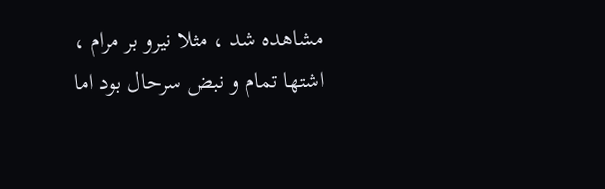مشاهده شد ، مثلا نيرو بر مرام ، اشتها تمام و نبض سرحال بود اما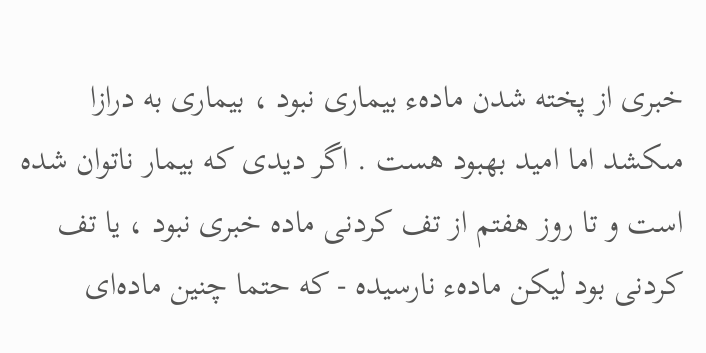خبرى از پخته شدن مادهء بيمارى نبود ، بيمارى به درازا مىكشد اما اميد بهبود هست . اگر ديدى كه بيمار ناتوان شده است و تا روز هفتم از تف كردنى ماده خبرى نبود ، يا تف كردنى بود ليكن مادهء نارسيده - كه حتما چنين ماده‌اى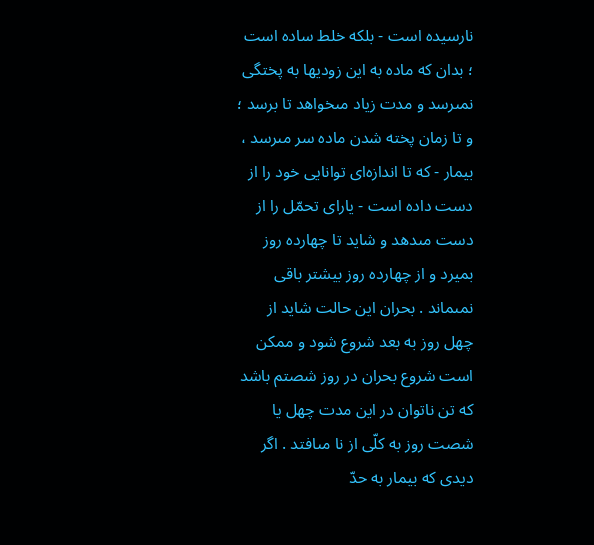نارسيده است - بلكه خلط ساده است ؛ بدان كه ماده به اين زوديها به پختگى نمىرسد و مدت زياد مىخواهد تا برسد ؛ و تا زمان پخته شدن ماده سر مىرسد ، بيمار - كه تا اندازه‌اى توانايى خود را از دست داده است - ياراى تحمّل را از دست مىدهد و شايد تا چهارده روز بميرد و از چهارده روز بيشتر باقى نمىماند . بحران اين حالت شايد از چهل روز به بعد شروع شود و ممكن است شروع بحران در روز شصتم باشد كه تن ناتوان در اين مدت چهل يا شصت روز به كلّى از نا مىافتد . اگر ديدى كه بيمار به حدّ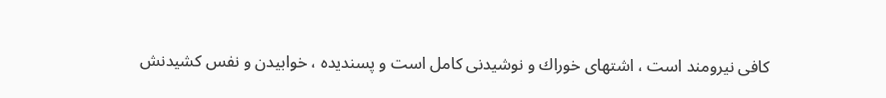كافى نيرومند است ، اشتهاى خوراك و نوشيدنى كامل است و پسنديده ، خوابيدن و نفس كشيدنش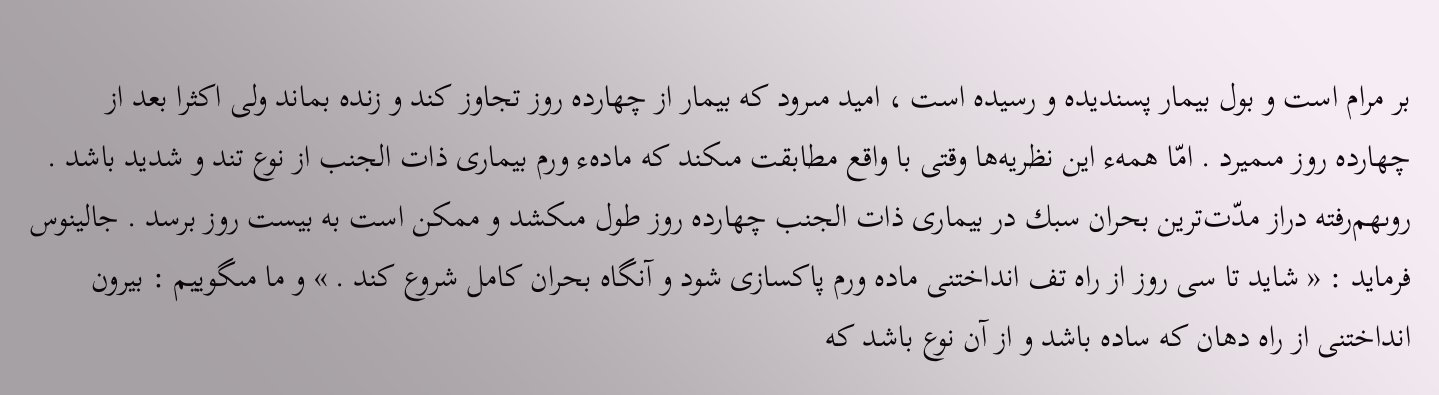بر مرام است و بول بيمار پسنديده و رسيده است ، اميد مىرود كه بيمار از چهارده روز تجاوز كند و زنده بماند ولى اكثرا بعد از چهارده روز مىميرد . امّا همهء اين نظريه‌ها وقتى با واقع مطابقت مىكند كه مادهء ورم بيمارى ذات الجنب از نوع تند و شديد باشد . روىهم‌رفته دراز مدّت‌ترين بحران سبك در بيمارى ذات الجنب چهارده روز طول مىكشد و ممكن است به بيست روز برسد . جالينوس فرمايد : « شايد تا سى روز از راه تف انداختنى ماده ورم پاكسازى شود و آنگاه بحران كامل شروع كند . » و ما مىگوييم : بيرون انداختنى از راه دهان كه ساده باشد و از آن نوع باشد كه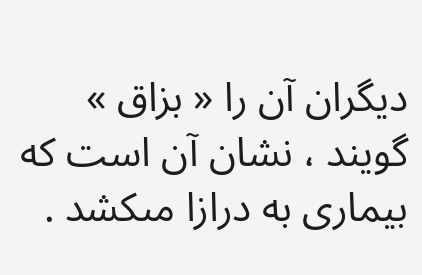ديگران آن را « بزاق » گويند ، نشان آن است كه بيمارى به درازا مىكشد .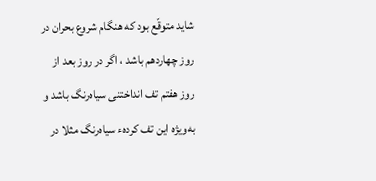شايد متوقّع بود كه هنگام شروع بحران در روز چهاردهم باشد ، اگر در روز بعد از روز هفتم تف انداختنى سياه‌رنگ باشد و به‌ويژه اين تف كردهء سياه‌رنگ مثلا در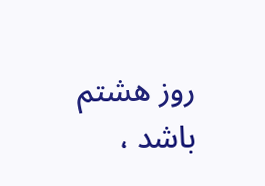روز هشتم باشد ،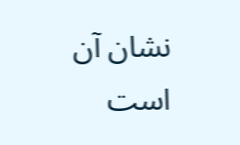نشان آن است